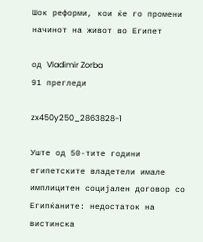Шок реформи, кои ќе го промени начинот на живот во Египет

од Vladimir Zorba
91 прегледи

zx450y250_2863828-1

Уште од 50-тите години египетските владетели имале имплицитен социјален договор со Египќаните: недостаток на вистинска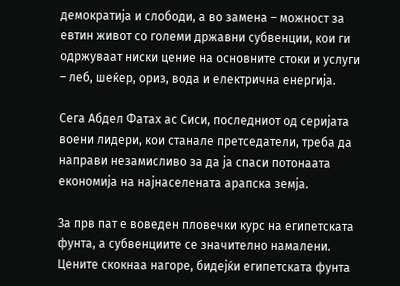демократија и слободи, а во замена – можност за евтин живот со големи државни субвенции, кои ги одржуваат ниски цение на основните стоки и услуги – леб, шеќер, ориз, вода и електрична енергија.

Сега Абдел Фатах ас Сиси, последниот од серијата воени лидери, кои станале претседатели, треба да направи незамисливо за да ја спаси потонаата економија на најнаселената арапска земја.

За прв пат е воведен пловечки курс на египетската фунта, а субвенциите се значително намалени. Цените скокнаа нагоре, бидејќи египетската фунта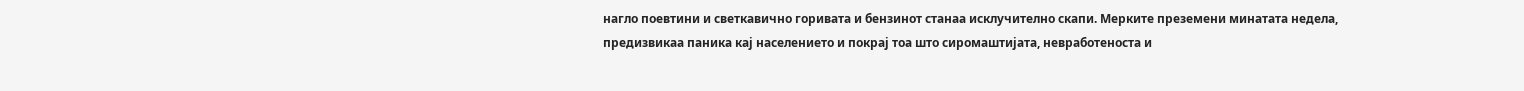нагло поевтини и светкавично горивата и бензинот станаа исклучително скапи. Мерките преземени минатата недела, предизвикаа паника кај населението и покрај тоа што сиромаштијата, невработеноста и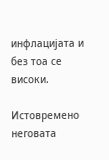инфлацијата и без тоа се високи.

Истовремено неговата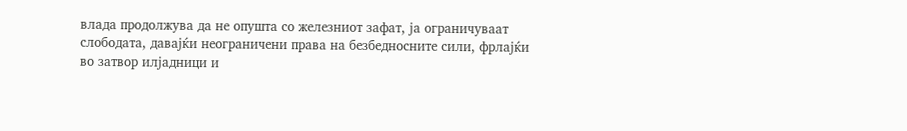влада продолжува да не опушта со железниот зафат, ја ограничуваат слободата, давајќи неограничени права на безбедносните сили, фрлајќи во затвор илјадници и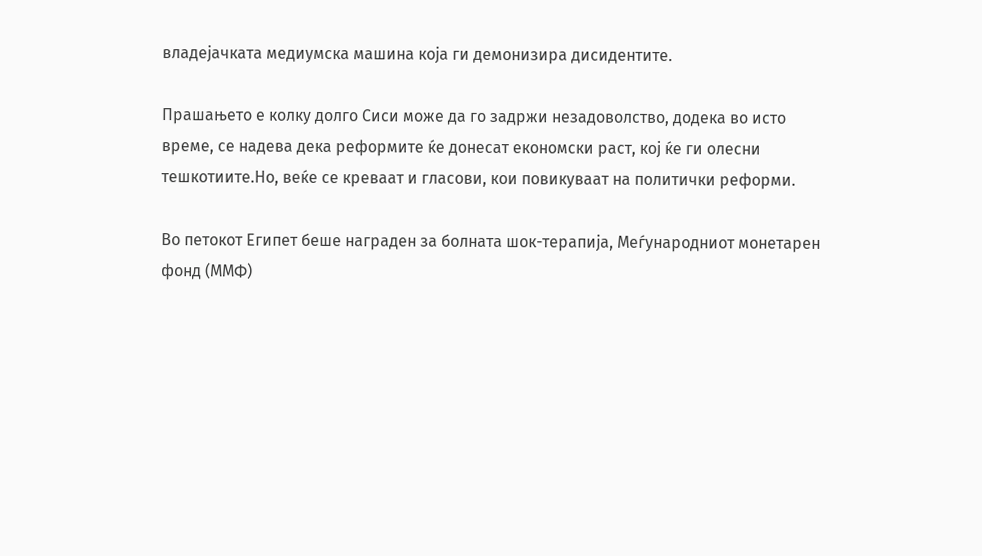владејачката медиумска машина која ги демонизира дисидентите.

Прашањето е колку долго Сиси може да го задржи незадоволство, додека во исто време, се надева дека реформите ќе донесат економски раст, кој ќе ги олесни тешкотиите.Но, веќе се креваат и гласови, кои повикуваат на политички реформи.

Во петокот Египет беше награден за болната шок-терапија, Меѓународниот монетарен фонд (ММФ)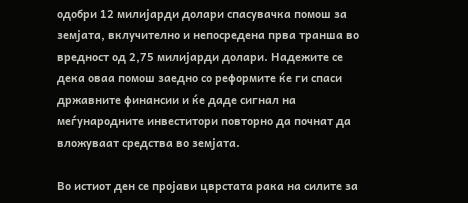одобри 12 милијарди долари спасувачка помош за земјата, вклучително и непосредена прва транша во вредност од 2,75 милијарди долари. Надежите се дека оваа помош заедно со реформите ќе ги спаси државните финансии и ќе даде сигнал на меѓународните инвеститори повторно да почнат да вложуваат средства во земјата.

Во истиот ден се пројави цврстата рака на силите за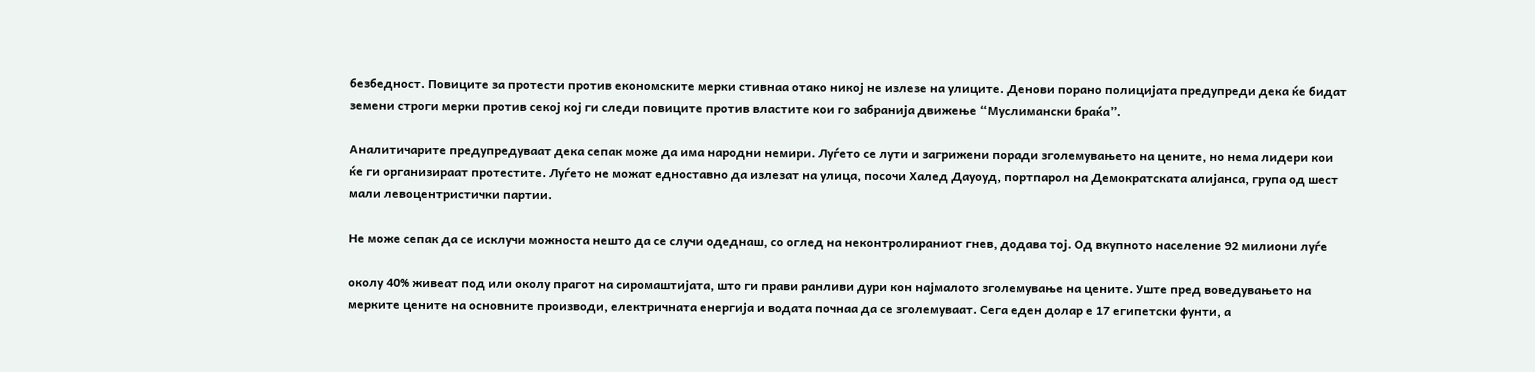безбедност. Повиците за протести против економските мерки стивнаа отако никој не излезе на улиците. Денови порано полицијата предупреди дека ќе бидат земени строги мерки против секој кој ги следи повиците против властите кои го забранија движење “Муслимански браќа”.

Аналитичарите предупредуваат дека сепак може да има народни немири. Луѓето се лути и загрижени поради зголемувањето на цените, но нема лидери кои ќе ги организираат протестите. Луѓето не можат едноставно да излезат на улица, посочи Халед Дауоуд, портпарол на Демократската алијанса, група од шест мали левоцентристички партии.

Не може сепак да се исклучи можноста нешто да се случи одеднаш, со оглед на неконтролираниот гнев, додава тој. Од вкупното население 92 милиони луѓе

околу 40% живеат под или околу прагот на сиромаштијата, што ги прави ранливи дури кон најмалото зголемување на цените. Уште пред воведувањето на мерките цените на основните производи, електричната енергија и водата почнаа да се зголемуваат. Сега еден долар е 17 египетски фунти, а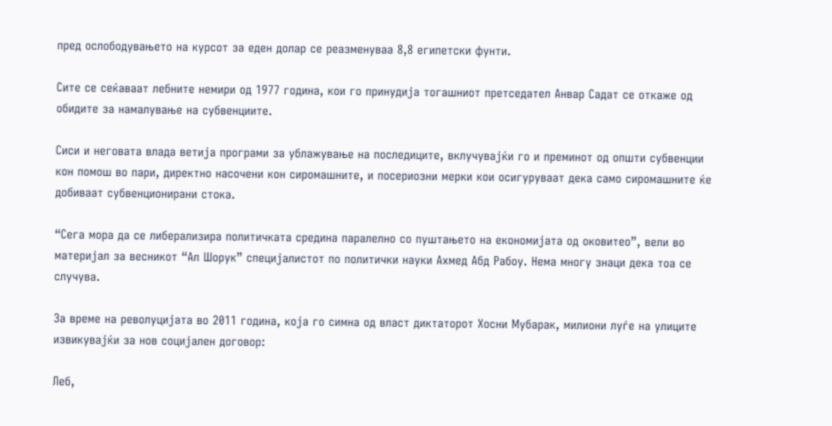пред ослободувањето на курсот за еден долар се реазменуваа 8,8 египетски фунти.

Сите се сеќаваат лебните немири од 1977 година, кои го принудија тогашниот претседател Анвар Садат се откаже од обидите за намалување на субвенциите.

Сиси и неговата влада ветија програми за ублажување на последиците, вклучувајќи го и преминот од општи субвенции кон помош во пари, директно насочени кон сиромашните, и посериозни мерки кои осигуруваат дека само сиромашните ќе добиваат субвенционирани стока.

“Сега мора да се либерализира политичката средина паралелно со пуштањето на економијата од оковитео”, вели во материјал за весникот “Ал Шорук” специјалистот по политички науки Ахмед Абд Рабоу. Нема многу знаци дека тоа се случува.

За време на револуцијата во 2011 година, која го симна од власт диктаторот Хосни Мубарак, милиони луѓе на улиците извикувајќи за нов социјален договор:

Леб,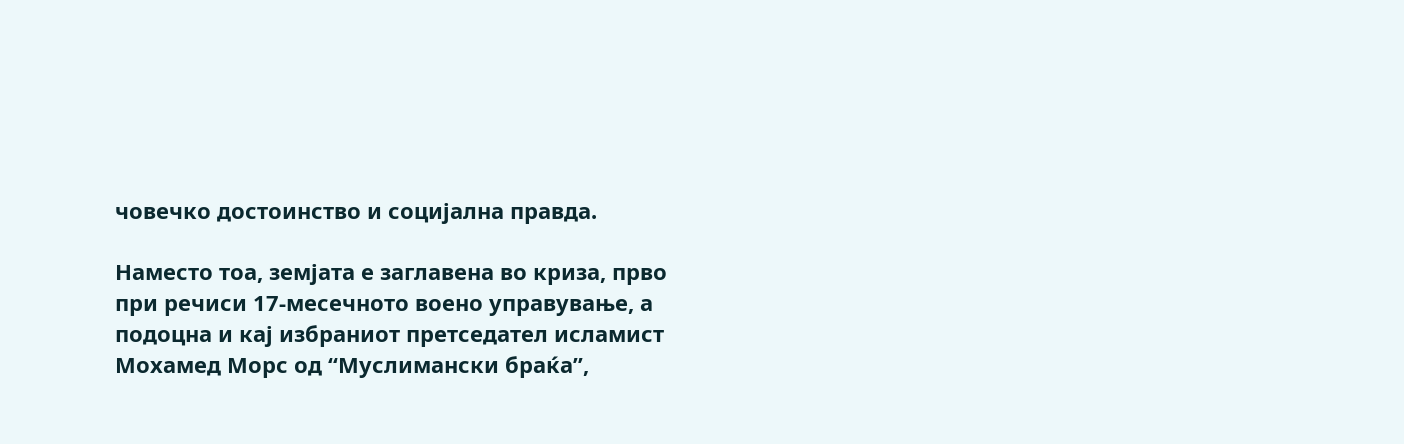човечко достоинство и социјална правда.

Наместо тоа, земјата е заглавена во криза, прво при речиси 17-месечното воено управување, а подоцна и кај избраниот претседател исламист Мохамед Морс од “Муслимански браќа”,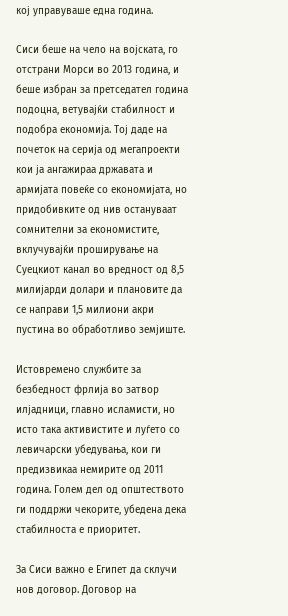кој управуваше една година.

Сиси беше на чело на војската, го отстрани Морси во 2013 година, и беше избран за претседател година подоцна, ветувајќи стабилност и подобра економија. Тој даде на почеток на серија од мегапроекти кои ја ангажираа државата и армијата повеќе со економијата, но придобивките од нив остануваат сомнителни за економистите, вклучувајќи проширување на Суецкиот канал во вредност од 8,5 милијарди долари и плановите да се направи 1,5 милиони акри пустина во обработливо земјиште.

Истовремено службите за безбедност фрлија во затвор илјадници, главно исламисти, но исто така активистите и луѓето со левичарски убедувања, кои ги предизвикаа немирите од 2011 година. Голем дел од општеството ги поддржи чекорите, убедена дека стабилноста е приоритет.

За Сиси важно е Египет да склучи нов договор. Договор на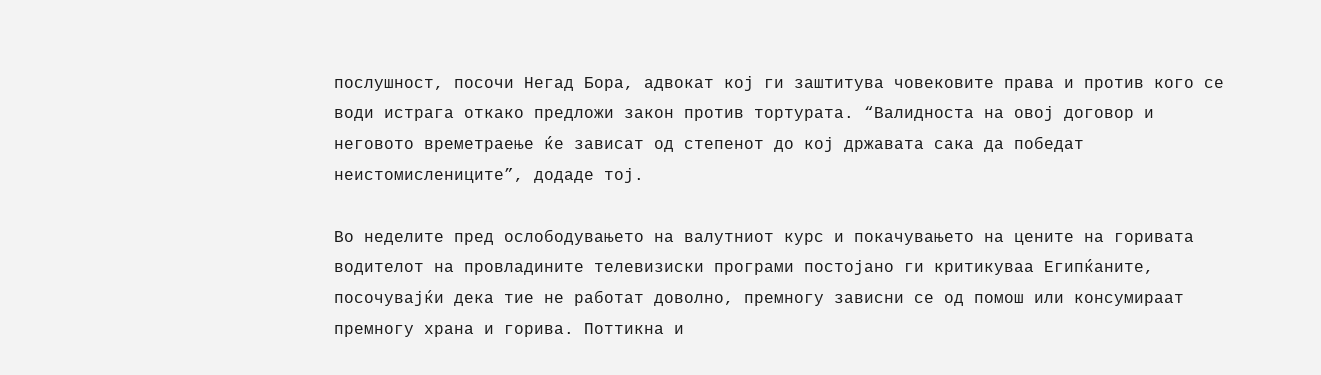послушност, посочи Негад Бора, адвокат кој ги заштитува човековите права и против кого се води истрага откако предложи закон против тортурата. “Валидноста на овој договор и неговото времетраење ќе зависат од степенот до кој државата сака да победат неистомислениците”, додаде тој.

Во неделите пред ослободувањето на валутниот курс и покачувањето на цените на горивата водителот на провладините телевизиски програми постојано ги критикуваа Египќаните, посочувајќи дека тие не работат доволно, премногу зависни се од помош или консумираат премногу храна и горива. Поттикна и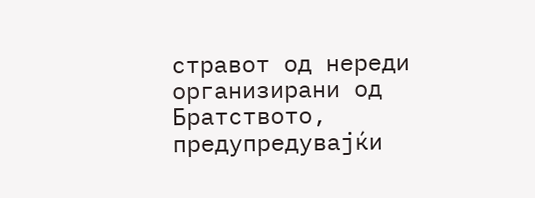стравот од нереди организирани од Братството, предупредувајќи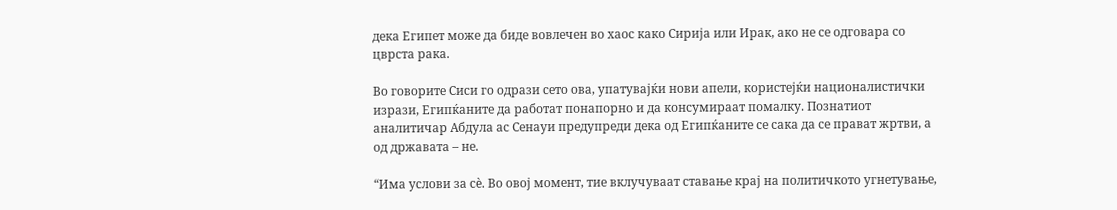дека Египет може да биде вовлечен во хаос како Сирија или Ирак, ако не се одговара со цврста рака.

Во говорите Сиси го одрази сето ова, упатувајќи нови апели, користејќи националистички изрази, Египќаните да работат понапорно и да консумираат помалку. Познатиот аналитичар Абдула ас Сенауи предупреди дека од Египќаните се сака да се прават жртви, а од државата – не.

“Има услови за сè. Во овој момент, тие вклучуваат ставање крај на политичкото угнетување,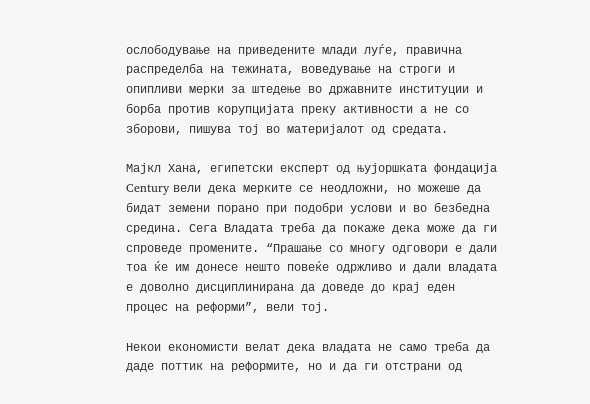ослободување на приведените млади луѓе, правична распределба на тежината, воведување на строги и опипливи мерки за штедење во државните институции и борба против корупцијата преку активности а не со зборови, пишува тој во материјалот од средата.

Мајкл Хана, египетски експерт од њујоршката фондација Century вели дека мерките се неодложни, но можеше да бидат земени порано при подобри услови и во безбедна средина. Сега Владата треба да покаже дека може да ги спроведе промените. “Прашање со многу одговори е дали тоа ќе им донесе нешто повеќе одржливо и дали владата е доволно дисциплинирана да доведе до крај еден процес на реформи”, вели тој.

Некои економисти велат дека владата не само треба да даде поттик на реформите, но и да ги отстрани од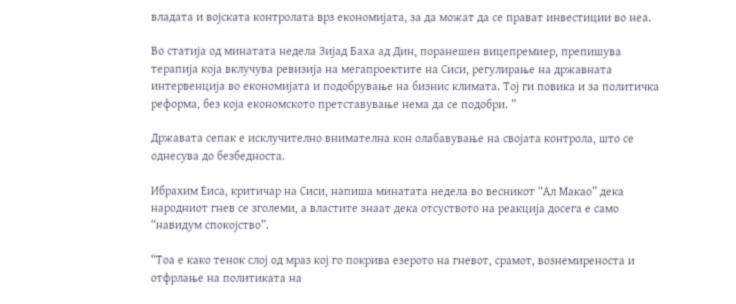владата и војската контролата врз економијата, за да можат да се прават инвестиции во неа.

Во статија од минатата недела Зијад Баха aд Дин, поранешен вицепремиер, препишува терапија која вклучува ревизија на мегапроектите на Сиси, регулирање на државната интервенција во економијата и подобрување на бизнис климата. Тој ги повика и за политичка реформа, без која економското претставување нема да се подобри. ”

Државата сепак е исклучително внимателна кон олабавување на својата контрола, што се однесува до безбедноста.

Ибрахим Еиса, критичар на Сиси, напиша минатата недела во весникот “Ал Макао” дека народниот гнев се зголеми, а властите знаат дека отсуството на реакција досега е само “навидум спокојство”.

“Тоа е како тенок слој од мраз кој го покрива езерото на гневот, срамот, вознемиреноста и отфрлање на политиката на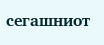сегашниот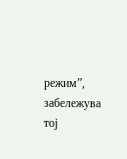режим”, забележува тој